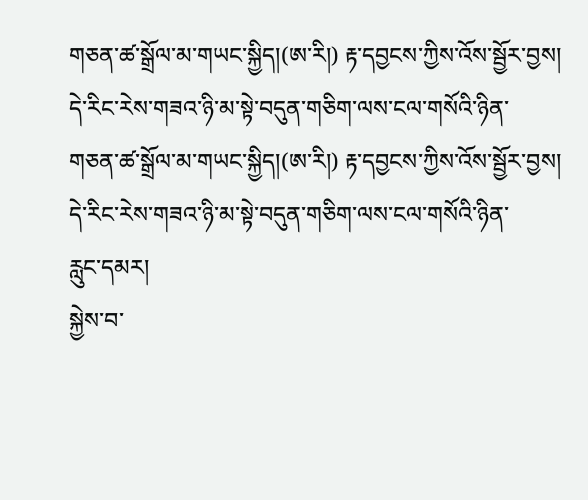གཅན་ཚ་སྒྲོལ་མ་གཡང་སྐྱིད།(ཨ་རི།) རྟ་དབྱངས་ཀྱིས་འོས་སྦྱོར་བྱས།
དེ་རིང་རེས་གཟའ་ཉི་མ་སྟེ་བདུན་གཅིག་ལས་ངལ་གསོའི་ཉིན་
གཅན་ཚ་སྒྲོལ་མ་གཡང་སྐྱིད།(ཨ་རི།) རྟ་དབྱངས་ཀྱིས་འོས་སྦྱོར་བྱས།
དེ་རིང་རེས་གཟའ་ཉི་མ་སྟེ་བདུན་གཅིག་ལས་ངལ་གསོའི་ཉིན་
རླུང་དམར།
སྐྱེས་བ་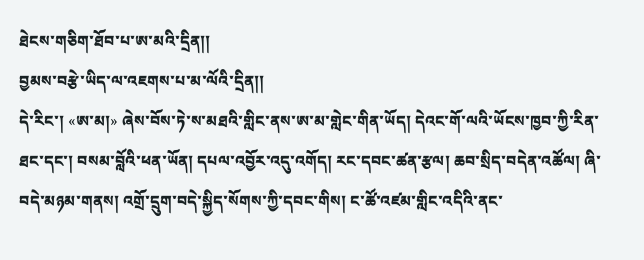ཐེངས་གཅིག་ཐོབ་པ་ཨ་མའི་དྲིན།།
བྱམས་བརྩེ་ཡིད་ལ་འཇགས་པ་མ་ལོའི་དྲིན།།
དེ་རིང་། «ཨ་མ།» ཞེས་བོས་ཏེ་ས་མཐའི་གླིང་ནས་ཨ་མ་གླེང་གིན་ཡོད། དེའང་གོ་ལའི་ཡོངས་ཁྱབ་ཀྱི་རིན་ཐང་དང་། བསམ་བློའི་ཕན་ཡོན། དཔལ་འབྱོར་འདུ་འགོད། རང་དབང་ཚན་རྩལ། ཆབ་སྲིད་བདེན་འཚོལ། ཞི་བདེ་མཉམ་གནས། འགྲོ་དྲུག་བདེ་སྐྱིད་སོགས་ཀྱི་དབང་གིས། ང་ཚོ་འཛམ་གླིང་འདིའི་ནང་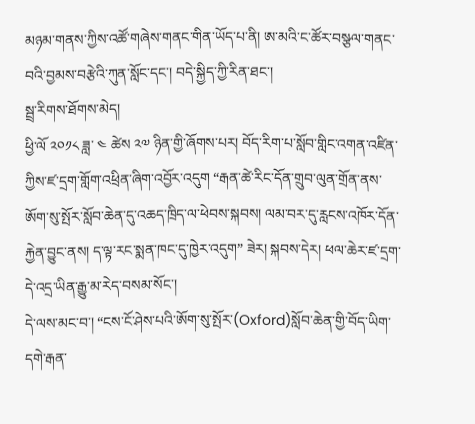མཉམ་གནས་ཀྱིས་འཚོ་གཞེས་གནང་གིན་ཡོད་པ་ནི། ཨ་མའི་ང་ཚོར་བསྩལ་གནང་བའི་བྱམས་བརྩེའི་ཀུན་སློང་དང་། བདེ་སྐྱིད་ཀྱི་རིན་ཐང་།
སྦྲ་རིགས་ཐོགས་མེད།
ཕྱི་ལོ ༢༠༡༨ ཟླ་ ༤ ཚེས ༢༧ ཉིན་གྱི་ཞོགས་པར། བོད་རིག་པ་སློབ་གླིང་འགན་འཛིན་ཀྱིས་ཛ་དྲག་གློག་འཕྲིན་ཞིག་འབྱོར་འདུག “རྒན་ཚེ་རིང་དོན་གྲུབ་ལུན་གྲོན་ནས་ཨོག་སུ་སྤོར་སློབ་ཆེན་དུ་འཆད་ཁྲིད་ལ་ཕེབས་སྐབས། ལམ་བར་དུ་རླངས་འཁོར་དོན་རྐྱེན་བྱུང་ནས། ད་ལྟ་རང་སྨན་ཁང་དུ་ཁྱེར་འདུག” ཟེར། སྐབས་དེར། ཕལ་ཆེར་ཛ་དྲག་དེ་འདྲ་ཡིན་རྒྱུ་མ་རེད་བསམ་སོང་།
དེ་ལས་མང་བ་། “ངས་ངོ་ཤེས་པའི་ཨོག་སུ་སྤོར་(Oxford)སློབ་ཆེན་གྱི་བོད་ཡིག་དགེ་རྒན་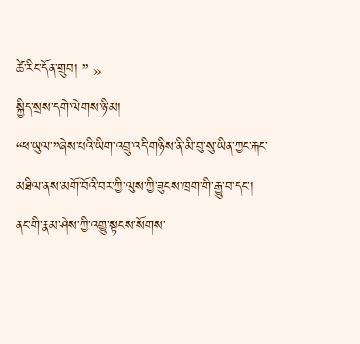ཚེ་རིང་དོན་གྲུབ། ” »
སྐྱིད་སྲས་དགེ་ལེགས་ཉི་མ།
“ཕ་ཡུལ་”ཞེས་པའི་ཡིག་འབྲུ་འདི་གཉིས་ནི་མི་བུ་སུ་ཡིན་ཀྱང་རྐང་མཐིལ་ནས་མགོ་བོའི་བར་ཀྱི་ལུས་ཀྱི་ཟུངས་ཁྲག་གི་རྒྱུ་བ་དང་། ནང་གི་རྣམ་ཤེས་ཀྱི་འགྱུ་སྟངས་སོགས་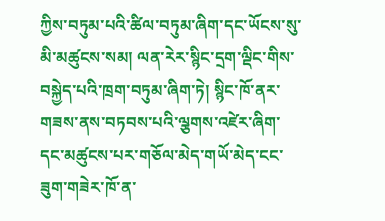ཀྱིས་བཏུམ་པའི་ཚིལ་བཏུམ་ཞིག་དང་ཡོངས་སུ་མི་མཚུངས་སམ། ལན་རེར་སྙིང་དྲག་ལྡིང་གིས་བསྐྱེད་པའི་ཁྲག་བཏུམ་ཞིག་ཏེ། སྙིང་ཁོ་ནར་གཟས་ནས་བཏབས་པའི་ལྕགས་འཛེར་ཞིག་དང་མཚུངས་པར་གཅོལ་མེད་གཡོ་མེད་ངང་ཟུག་གཟེར་ཁོ་ན་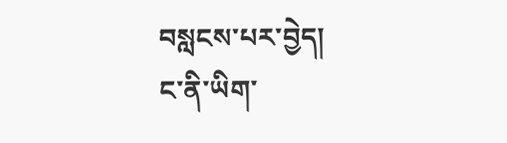བསླངས་པར་བྱེད།
ང་ནི་ཡིག་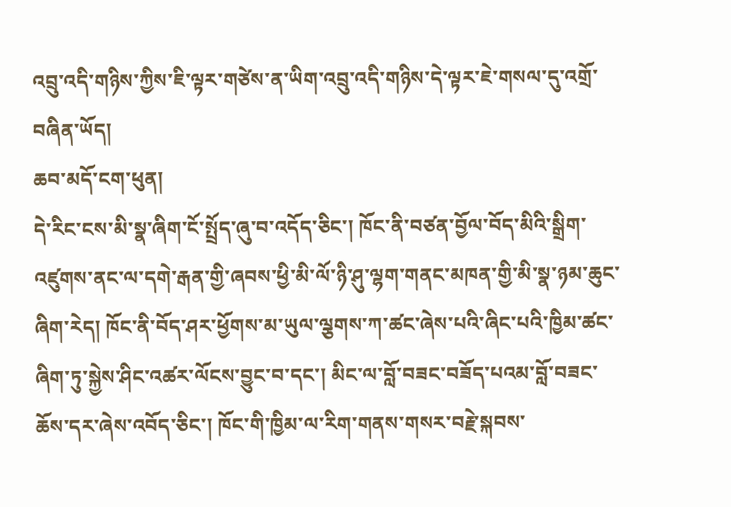འབྲུ་འདི་གཉིས་ཀྱིས་ཇི་ལྟར་གཙེས་ན་ཡིག་འབྲུ་འདི་གཉིས་དེ་ལྟར་ཇེ་གསལ་དུ་འགྲོ་བཞིན་ཡོད།
ཆབ་མདོ་ངག་ཕུན།
དེ་རིང་ངས་མི་སྣ་ཞིག་ངོ་སྤྲོད་ཞུ་བ་འདོད་ཅིང་། ཁོང་ནི་བཙན་བྱོལ་བོད་མིའི་སྒྲིག་འཛུགས་ནང་ལ་དགེ་རྒན་གྱི་ཞབས་ཕྱི་མི་ལོ་ཉི་ཤུ་ལྷག་གནང་མཁན་གྱི་མི་སྣ་ཉམ་ཆུང་ཞིག་རེད། ཁོང་ནི་བོད་ཤར་ཕྱོགས་མ་ཡུལ་ལྕགས་ཀ་ཚང་ཞེས་པའི་ཞིང་པའི་ཁྱིམ་ཚང་ཞིག་ཏུ་སྐྱེས་ཤིང་འཚར་ལོངས་བྱུང་བ་དང་། མིང་ལ་བློ་བཟང་བཟོད་པའམ་བློ་བཟང་ཆོས་དར་ཞེས་འབོད་ཅིང་། ཁོང་གི་ཁྱིམ་ལ་རིག་གནས་གསར་བརྗེ་སྐབས་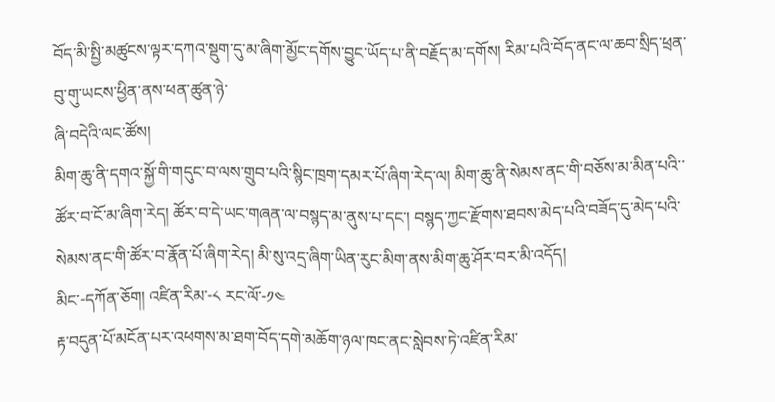བོད་མི་སྤྱི་མཚུངས་ལྟར་དཀའ་སྡུག་དུ་མ་ཞིག་མྱོང་དགོས་བྱུང་ཡོད་པ་ནི་བརྗོད་མ་དགོས། རིམ་པའི་བོད་ནང་ལ་ཆབ་སྲིད་ཕྲན་བུ་གུ་ཡངས་ཕྱིན་ནས་ཕན་ཚུན་ཉེ་
ཞི་བདེའི་ལང་ཚོས།
མིག་ཆུ་ནི་དགའ་སྐྱོ་གི་གདུང་བ་ལས་གྲུབ་པའི་སྙིང་ཁྲག་དམར་པོ་ཞིག་རེད་ལ། མིག་ཆུ་ནི་སེམས་ནང་གི་བཅོས་མ་མིན་པའི་་ཚོར་བ་ངོ་མ་ཞིག་རེད། ཚོར་བ་དེ་ཡང་གཞན་ལ་བསྙད་མ་ནུས་པ་དང་། བསྙད་ཀྱང་རྫོགས་ཐབས་མེད་པའི་བཟོད་དུ་མེད་པའི་སེམས་ནང་གི་ཚོར་བ་རྣོན་པོ་ཞིག་རེད། མི་སུ་འདྲ་ཞིག་ཡིན་རུང་མིག་ནས་མིག་ཆུ་ཤོར་བར་མི་འདོད།
མིང་-དཀོན་ཅོག། འཛིན་རིམ་-༨ རང་ལོ་-༡༤
རྟ་བདུན་པོ་མངོན་པར་འཕགས་མ་ཐག་བོད་དགེ་མཆོག་ཉལ་ཁང་ནང་སླེབས་ཏེ་འཛིན་རིམ་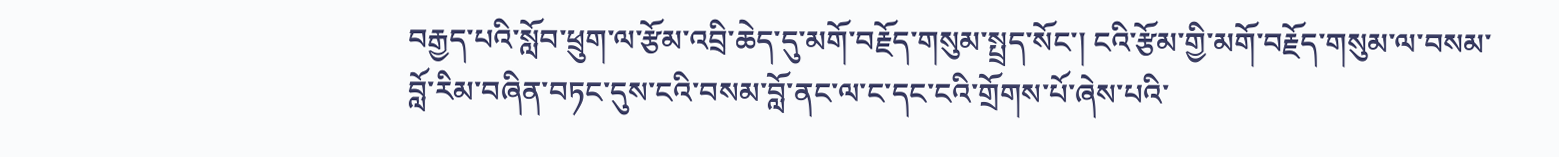བརྒྱད་པའི་སློབ་ཕྲུག་ལ་རྩོམ་འབྲི་ཆེད་དུ་མགོ་བརྗོད་གསུམ་སྤྲད་སོང་། ངའི་རྩོམ་གྱི་མགོ་བརྗོད་གསུམ་ལ་བསམ་བློ་རིམ་བཞིན་བཏང་དུས་ངའི་བསམ་བློ་ནང་ལ་ང་དང་ངའི་གྲོགས་པོ་ཞེས་པའི་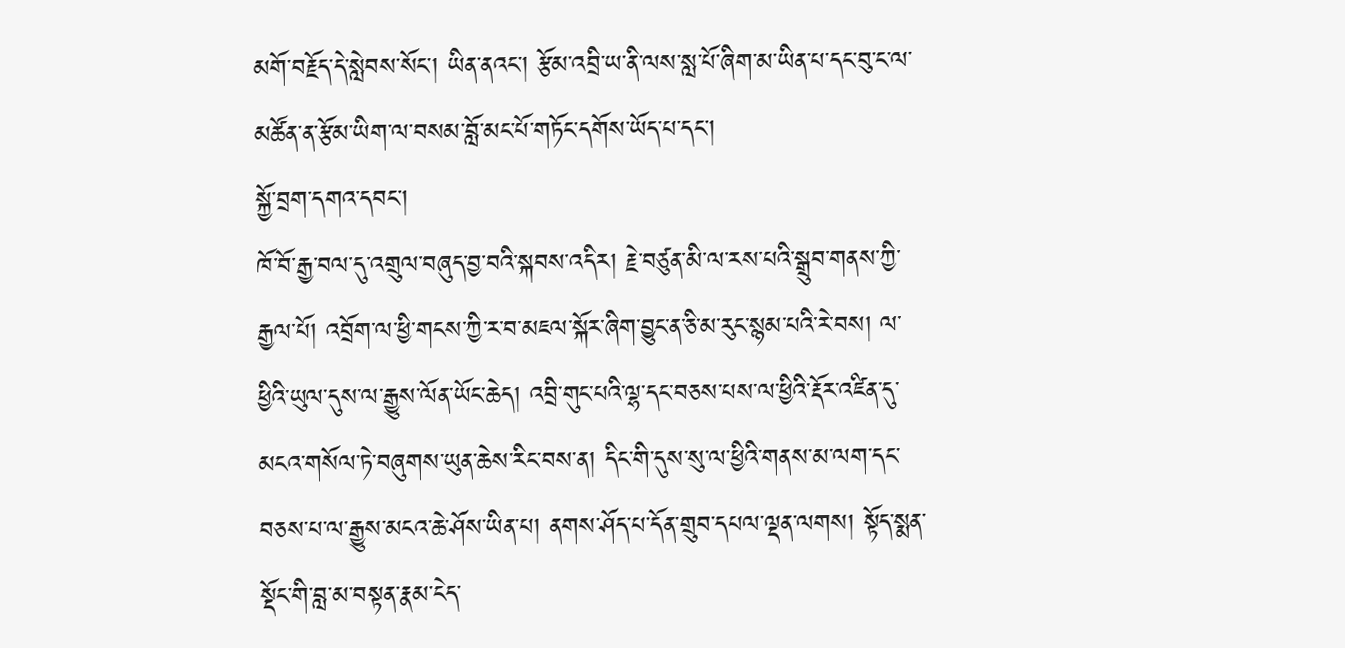མགོ་བརྗོད་དེ་སླེབས་སོང་། ཡིན་ནའང་། རྩོམ་འབྲི་ཡ་ནི་ལས་སླ་པོ་ཞིག་མ་ཡིན་པ་དང་བུ་ང་ལ་མཚོན་ན་རྩོམ་ཡིག་ལ་བསམ་བློ་མང་པོ་གཏོང་དགོས་ཡོད་པ་དང་།
སྐྱོ་བྲག་དགའ་དབང་།
ཁོ་བོ་རྒྱ་བལ་དུ་འགྲུལ་བཞུད་བྱ་བའི་སྐབས་འདིར། རྗེ་བཙུན་མི་ལ་རས་པའི་སྒྲུབ་གནས་ཀྱི་རྒྱལ་པོ། འབྲོག་ལ་ཕྱི་གངས་ཀྱི་ར་བ་མཇལ་སྐོར་ཞིག་བྱུང་ན་ཅི་མ་རུང་སྙམ་པའི་རེ་བས། ལ་ཕྱིའི་ཡུལ་དུས་ལ་རྒྱུས་ལོན་ཡོང་ཆེད། འབྲི་གུང་པའི་ལྷ་དང་བཅས་པས་ལ་ཕྱིའི་རྡོར་འཛིན་དུ་མངའ་གསོལ་ཏེ་བཞུགས་ཡུན་ཆེས་རིང་བས་ན། དིང་གི་དུས་སུ་ལ་ཕྱིའི་གནས་མ་ལག་དང་བཅས་པ་ལ་རྒྱུས་མངའ་ཆེ་ཤོས་ཡིན་པ། ནགས་ཤོད་པ་དོན་གྲུབ་དཔལ་ལྡན་ལགས། སྟོད་སྨན་སྡོང་གི་བླ་མ་བསྟན་རྣམ་ངེད་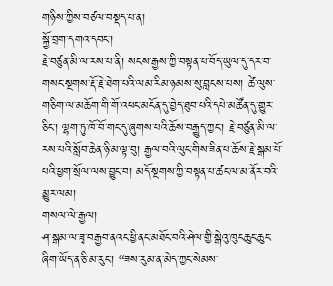གཉིས་ཀྱིས་བཙལ་བསྡད་པ་ན།
སྐྱོ་བྲག་དགའ་དབང་།
རྗེ་བཙུན་མི་ལ་རས་པ་ནི། སངས་རྒྱས་ཀྱི་བསྟན་པ་བོད་ཡུལ་དུ་དར་བ་གསང་སྔགས་རྡོ་རྗེ་ཐེག་པའི་ལམ་རིམ་ཉམས་སུ་བླངས་པས། ཚེ་ལུས་གཅིག་ལ་མཆོག་གི་གོ་འཕང་མངོན་དུ་བྱེད་ཐུབ་པའི་དཔེ་མཚོན་དུ་གྱུར་ཅིང་། ལྷག་ཏུ་ཁོ་བོ་གང་དུ་ཞུགས་པའི་ཆོས་བརྒྱུད་ཀྱང་། རྗེ་བཙུན་མི་ལ་རས་པའི་སློབ་ཆེན་ཉི་མ་ལྟ་བུ། རྒྱལ་བའི་ལུང་གིས་ཟིན་པ་ཆོས་རྗེ་སྒམ་པོ་པའི་ཕྱག་སྲོལ་ལས་བྱུང་བ། མདོ་སྔགས་ཀྱི་བསྟན་པ་ཚང་ལ་མ་ནོར་བའི་མྱུར་ལམ།
གསལ་ལེ་རྒྱལ།
ཤ་སྒམ་ལ་ཟྭ་བརྒྱབ་ནའང་ཕྱི་ནང་མཐོང་བའི་ཤེལ་གྱི་སྒེའུ་ཁུངཆུང་ཆུང་ཞིག་ཡོད་ན་ཅི་མ་རུང་། “ཟས་རུམ་ན་མེད་ཀྱང་སེམས་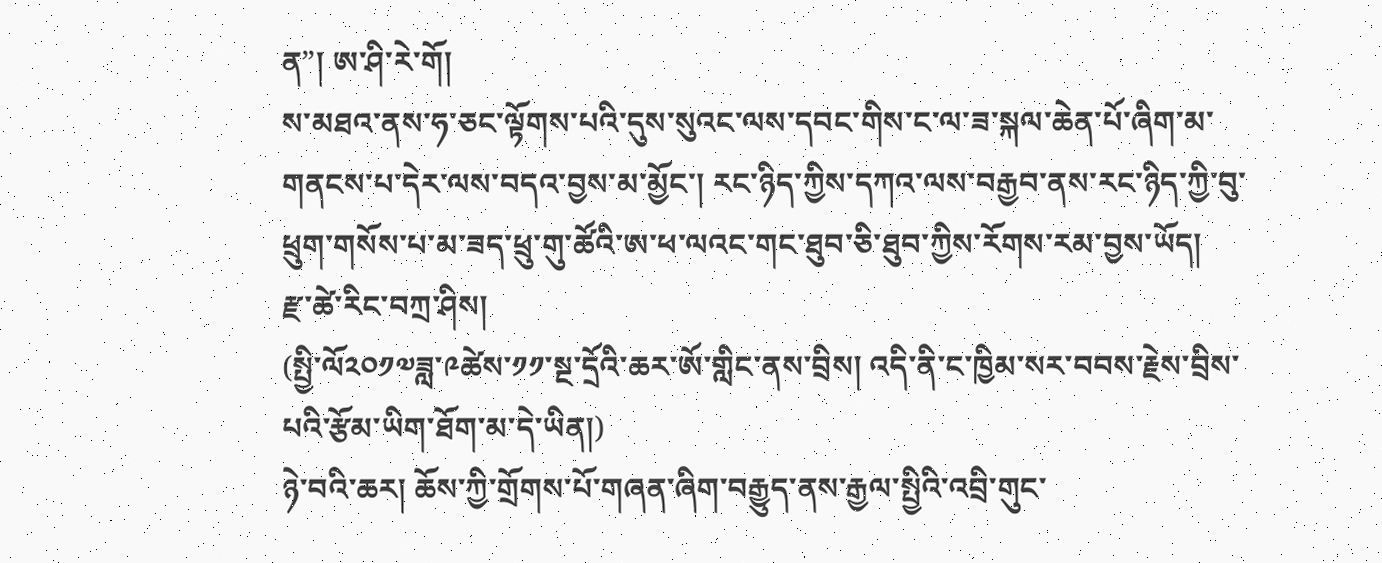ན”། ཨ་ཤི་རེ་གོ།
ས་མཐའ་ནས་ཧ་ཅང་ལྟོགས་པའི་དུས་སུའང་ལས་དབང་གིས་ང་ལ་ཟ་སྐལ་ཆེན་པོ་ཞིག་མ་གནངས་པ་དེར་ལས་བདའ་བྱས་མ་མྱོང་། རང་ཉིད་ཀྱིས་དཀའ་ལས་བརྒྱབ་ནས་རང་ཉིད་ཀྱི་བུ་ཕྲུག་གསོས་པ་མ་ཟད་ཕྲུ་གུ་ཚོའི་ཨ་ཕ་ལའང་གང་ཐུབ་ཅི་ཐུབ་ཀྱིས་རོགས་རམ་བྱས་ཡོད།
རྫ་ཚེ་རིང་བཀྲ་ཤིས།
(སྤྱི་ལོ༢༠༡༧ཟླ་༩ཚེས་༡༡་སྔ་དྲོའི་ཆར་ཨོ་གླིང་ནས་བྲིས། འདི་ནི་ང་ཁྱིམ་སར་བབས་རྗེས་བྲིས་པའི་རྩོམ་ཡིག་ཐོག་མ་དེ་ཡིན།)
ཉེ་བའི་ཆར། ཆོས་ཀྱི་གྲོགས་པོ་གཞན་ཞིག་བརྒྱུད་ནས་རྒྱལ་སྤྱིའི་འབྲི་གུང་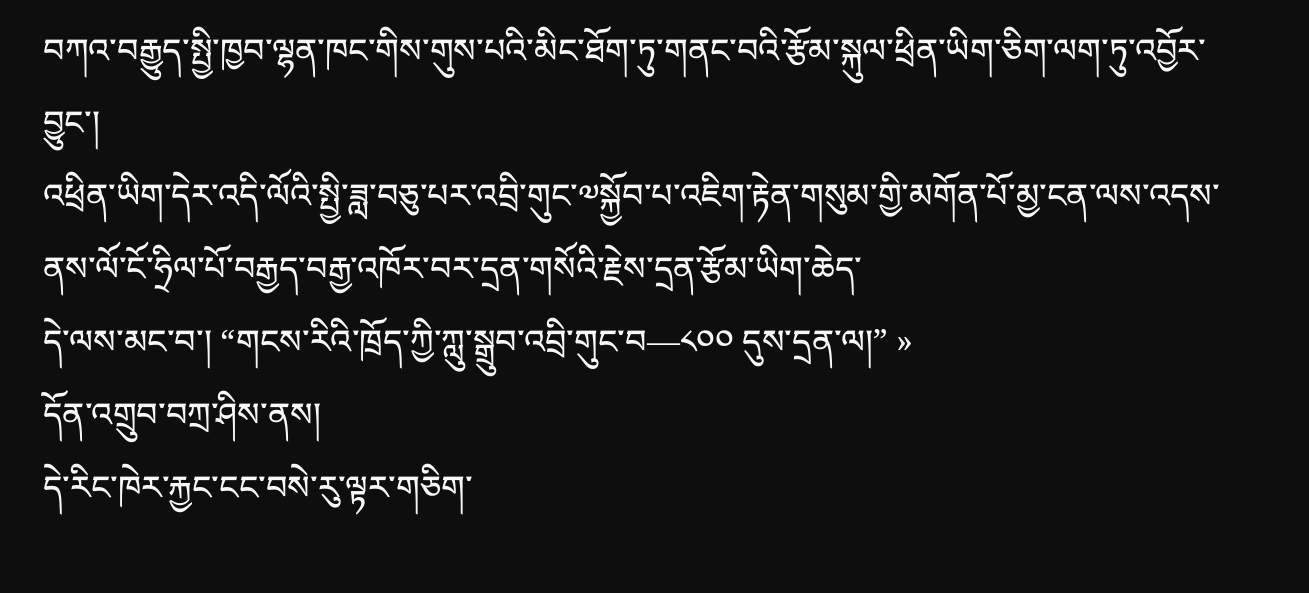བཀའ་བརྒྱུད་སྤྱི་ཁྱབ་ལྷན་ཁང་གིས་གུས་པའི་མིང་ཐོག་ཏུ་གནང་བའི་རྩོམ་སྐུལ་ཕྲིན་ཡིག་ཅིག་ལག་ཏུ་འབྱོར་བྱུང་།
འཕྲིན་ཡིག་དེར་འདི་ལོའི་སྤྱི་ཟླ་བཅུ་པར་འབྲི་གུང་༧སྐྱོབ་པ་འཇིག་རྟེན་གསུམ་གྱི་མགོན་པོ་མྱ་ངན་ལས་འདས་ནས་ལོ་ངོ་ཧྲིལ་པོ་བརྒྱད་བརྒྱ་འཁོར་བར་དྲན་གསོའི་རྗེས་དྲན་རྩོམ་ཡིག་ཆེད་
དེ་ལས་མང་བ་། “གངས་རིའི་ཁྲོད་ཀྱི་ཀླུ་སྒྲུབ་འབྲི་གུང་བ—༨༠༠ དུས་དྲན་ལ།” »
དོན་འགྲུབ་བཀྲ་ཤིས་ནས།
དེ་རིང་ཁེར་རྐྱང་ངང་བསེ་རུ་ལྟར་གཅིག་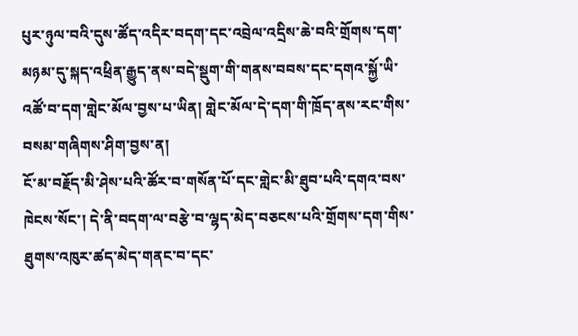པུར་ཉུལ་བའི་དུས་ཚོད་འདིར་བདག་དང་འབྲེལ་འདྲིས་ཆེ་བའི་གྲོགས་དག་མཉམ་དུ་སྐད་འཕྲིན་རྒྱུད་ནས་བདེ་སྡུག་གི་གནས་བབས་དང་དགའ་སྐྱོ་ཡི་འཚོ་བ་དག་གླེང་མོལ་བྱས་པ་ཡིན། གླེང་མོལ་དེ་དག་གི་ཁྲོད་ནས་རང་གིས་བསམ་གཞིགས་ཤིག་བྱས་ན།
ངོ་མ་བརྗོད་མི་ཤེས་པའི་ཚོར་བ་གསོན་པོ་དང་གླེང་མི་ཐུབ་པའི་དགའ་བས་ཁེངས་སོང་། དེ་ནི་བདག་ལ་བརྩེ་བ་ལྷད་མེད་བཅངས་པའི་གྲོགས་དག་གིས་ཐུགས་འཁུར་ཚད་མེད་གནང་བ་དང་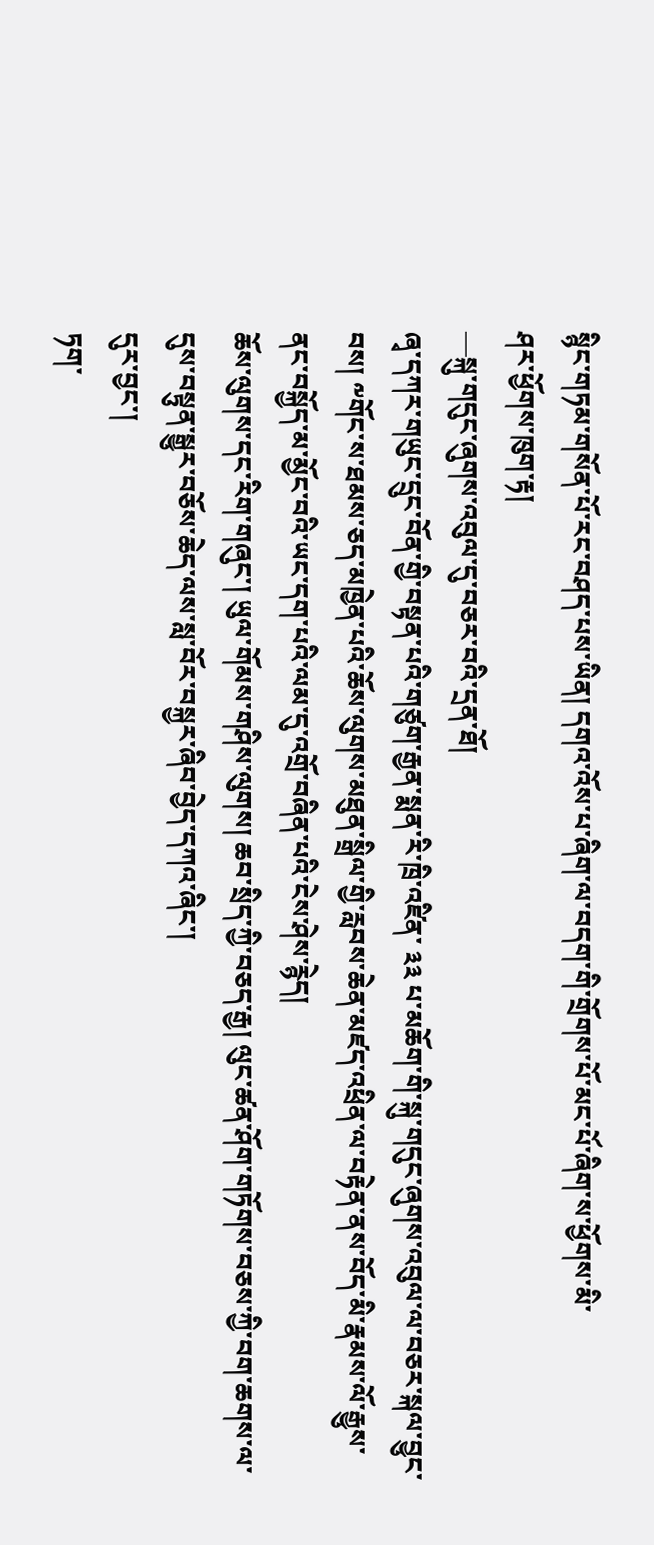སྙིང་གཏམ་གསོན་པོ་རང་བཤད་པས་ཡིན། དགའ་འོས་པ་ཞིག་ལ་བདག་གི་གྲོགས་པོ་མང་པོ་ཞིག་ས་ཕྱོགས་མི་
ཤར་ཕྱོགས་ཁུག་རྟ།
—སྐུ་གདུང་ཞུགས་འབུལ་དུ་བཅར་བའི་དྲན་ཐོ།
ཞྭ་དཀར་གཡུང་དྲུང་བོན་གྱི་བསྟན་པའི་གཙུག་རྒྱན་སྨན་རི་ཁྲི་འཛིན་ ༣༣ པ་མཆོག་གི་སྐུ་གདུང་ཞུགས་འབུལ་ལ་བཅར་སྐལ་བྱུང་བས། ༸གོང་ས་ཐམས་ཅད་མཁྱེན་པའི་ཆོས་ལུགས་མཐུན་སྒྲིལ་གྱི་རླབས་ཆེན་མཛད་འཕྲིན་ལ་བརྟེན་ནས་བོད་མི་རྣམས་ལོ་རྒྱུས་ནང་བསྐྱོད་མ་མྱོང་བའི་ཡང་དག་པའི་ལམ་དུ་འགྲོ་བཞིན་པའི་ངེས་ཤེས་རྙེད།
ཆོས་ལུགས་དང་རིག་གཞུང་། ཡུལ་གོམས་གཤིས་ལུགས། ཆབ་སྲིད་ཀྱི་བཅད་རྒྱ། ལུང་ཚན་ཤོག་གཏོགས་བཅས་ཀྱི་བག་ཆགས་ལ་དུས་བསྟུན་སྒྱུར་བཅོས་ཆེད་ལས་སླ་བོར་བསྐྱར་ཞིབ་བྱེད་དཀའ་ཞིང་།
དུར་བྱང་།
ཏག་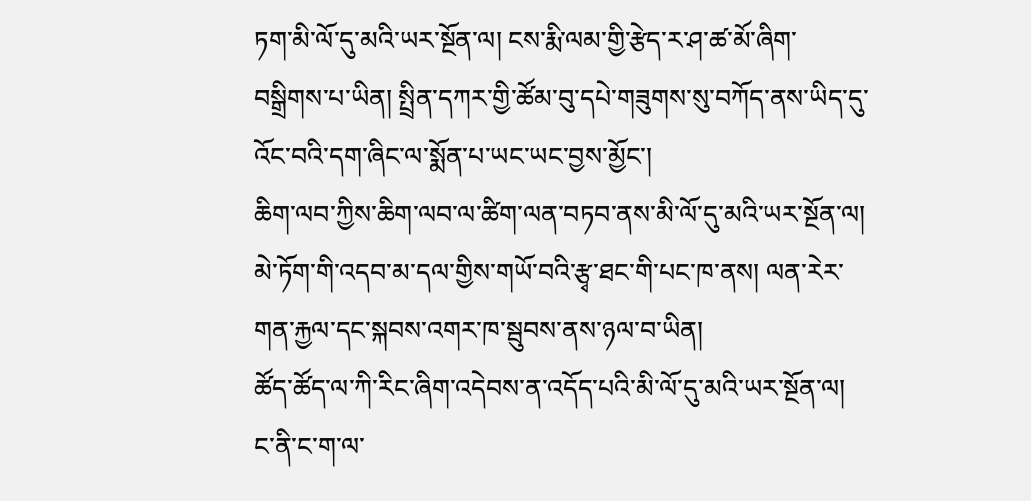ཏག་མི་ལོ་དུ་མའི་ཡར་སྔོན་ལ། ངས་རྨི་ལམ་གྱི་རྩེད་ར་ཤ་ཚ་མོ་ཞིག་བསྒྲིགས་པ་ཡིན། སྤྲིན་དཀར་གྱི་ཚོམ་བུ་དཔེ་གཟུགས་སུ་བཀོད་ནས་ཡིད་དུ་འོང་བའི་དག་ཞིང་ལ་སྨོན་པ་ཡང་ཡང་བྱས་མྱོང་།
ཆིག་ལབ་ཀྱིས་ཆིག་ལབ་ལ་ཚིག་ལན་བཏབ་ནས་མི་ལོ་དུ་མའི་ཡར་སྔོན་ལ། མེ་ཏོག་གི་འདབ་མ་དལ་གྱིས་གཡོ་བའི་རྩྭ་ཐང་གི་པང་ཁ་ནས། ལན་རེར་གན་རྐྱལ་དང་སྐབས་འགར་ཁ་སྦུབས་ནས་ཉལ་བ་ཡིན།
ཚོད་ཚོད་ལ་ཀི་རིང་ཞིག་འདེབས་ན་འདོད་པའི་མི་ལོ་དུ་མའི་ཡར་སྔོན་ལ། ང་ནི་ང་ག་ལ་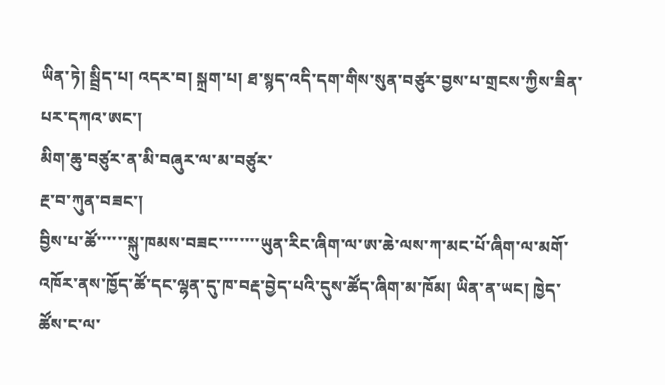ཡིན་ཏེ། སྦྲིད་པ། འདར་བ། སྐྲག་པ། ཐ་སྙད་འདི་དག་གིས་སུན་བཙུར་བྱས་པ་གྲངས་ཀྱིས་ཟིན་པར་དཀའ་ཨང་།
མིག་ཆུ་བཙུར་ན་མི་བཞུར་ལ་མ་བཙུར་
རྔ་བ་ཀུན་བཟང་།
བྱིས་པ་ཚོ་་་་་་སྐུ་ཁམས་བཟང་་་་་་་་ཡུན་རིང་ཞིག་ལ་ཨ་ཆེ་ལས་ཀ་མང་པོ་ཞིག་ལ་མགོ་འཁོར་ནས་ཁྱོད་ཚོ་དང་ལྷན་དུ་ཁ་བརྡ་བྱེད་པའི་དུས་ཚོད་ཞིག་མ་ཁོམ། ཡིན་ན་ཡང། ཁྱེད་ཚོས་ང་ལ་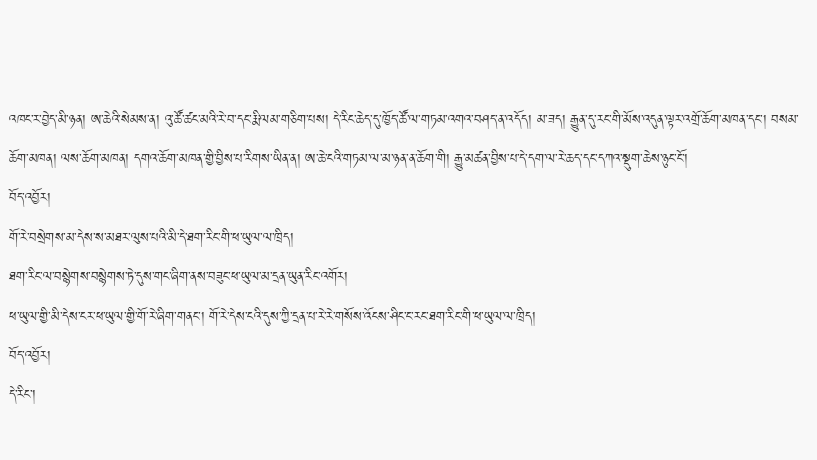འཁང་ར་བྱེད་མི་ཉན། ཨ་ཆེའི་སེམས་ན། འུ་ཚོ་ཚང་མའི་རེ་བ་དང་རྨི་ལམ་གཅིག་པས། དེ་རིང་ཆེད་དུ་ཁྱོད་ཚོ་ལ་གཏམ་འགའ་བཤད་ན་འདོད། མ་ཟད། རྒྱུན་དུ་རང་གི་མོས་འདུན་ལྟར་འགྲོ་ཆོག་མཁན་དང་། བསམ་ཆོག་མཁན། ལས་ཆོག་མཁན། དགའ་ཆོག་མཁན་གྱི་བྱིས་པ་རིགས་ཡིན་ན། ཨ་ཆེ་ངའི་གཏམ་ལ་མ་ཉན་ན་ཆོག་གི། རྒྱུ་མཚན་བྱིས་པ་དེ་དག་ལ་རེ་ཆད་དང་དཀའ་སྡུག་ཆེས་ཉུང་ངོ་།
བོད་འབྱོར།
གོ་རེ་བསྲེགས་མ་དེས་ས་མཐར་ལུས་པའི་མི་དེ་ཐག་རིང་གི་ཕ་ཡུལ་ལ་ཁྲིད།
ཐག་རིང་ལ་བསྙེགས་བསྙེགས་ཏེ་དུས་གང་ཞིག་ནས་བཟུང་ཕ་ཡུལ་མ་དྲན་ཡུན་རིང་འགོར།
ཕ་ཡུལ་གྱི་མི་དེས་ངར་ཕ་ཡུལ་གྱི་གོ་རེ་ཞིག་གནང་། གོ་རེ་དེས་ངའི་དུས་ཀྱི་དྲན་པ་རེ་རེ་གསོས་འོངས་ཤིང་ང་རང་ཐག་རིང་གི་ཕ་ཡུལ་ལ་ཁྲིད།
བོད་འབྱོར།
དེ་རིང་།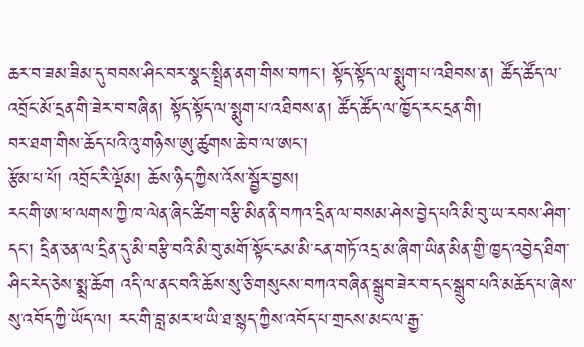ཆར་བ་ཟམ་ཟིམ་དུ་བབས་ཤིང་བར་སྣང་སྤྲིན་ནག་གིས་བཀང་། སྟོད་སྟོད་ལ་སྨུག་པ་འཐིབས་ན། ཚོད་ཚོད་ལ་འབྲོང་མོ་དྲན་གི་ཟེར་བ་བཞིན། སྟོད་སྟོད་ལ་སྨུག་པ་འཐིབས་ན། ཚོད་ཚོད་ལ་ཁྱོད་རང་དྲན་གི།
བར་ཐག་གིས་ཆོད་པའི་འུ་གཉིས་ཨུ་ཚུགས་ཆེ་བ་ལ་ཨང་།
རྩོམ་པ་པོ། འབྲོང་རི་ལྡོམ། ཆོས་ཉིད་ཀྱིས་འོས་སྦྱོར་བྱས།
རང་གི་ཨ་ཕ་ལགས་ཀྱི་ཁ་ལེན་ཞིང་ཚིག་བརྩི་མིན་ནི་བཀའ་དྲིན་ལ་བསམ་ཤེས་བྱེད་པའི་མི་བུ་ཡ་རབས་ཤིག་དང་། དྲིན་ཅན་ལ་དྲིན་དུ་མི་བརྩི་བའི་མི་བུ་མགོ་སྟོང་ངམ་མི་ངན་གཏོ་འདྲ་མ་ཞིག་ཡིན་མིན་གྱི་ཁྱད་འབྱེད་ཐིག་ཤིང་རེད་ཅེས་སྨྲ་ཆོག འདི་ལ་ནང་བའི་ཆོས་སུ་ཅི་གསུངས་བཀའ་བཞིན་སྒྲུབ་ཟེར་བ་དང་སྒྲུབ་པའི་མཆོད་པ་ཞེས་སུ་འབོད་ཀྱི་ཡོད་ལ། རང་གི་བླ་མར་ཕ་ཡི་ཐ་སྙད་ཀྱིས་འབོད་པ་གྲངས་མང་ལ་རྒྱ་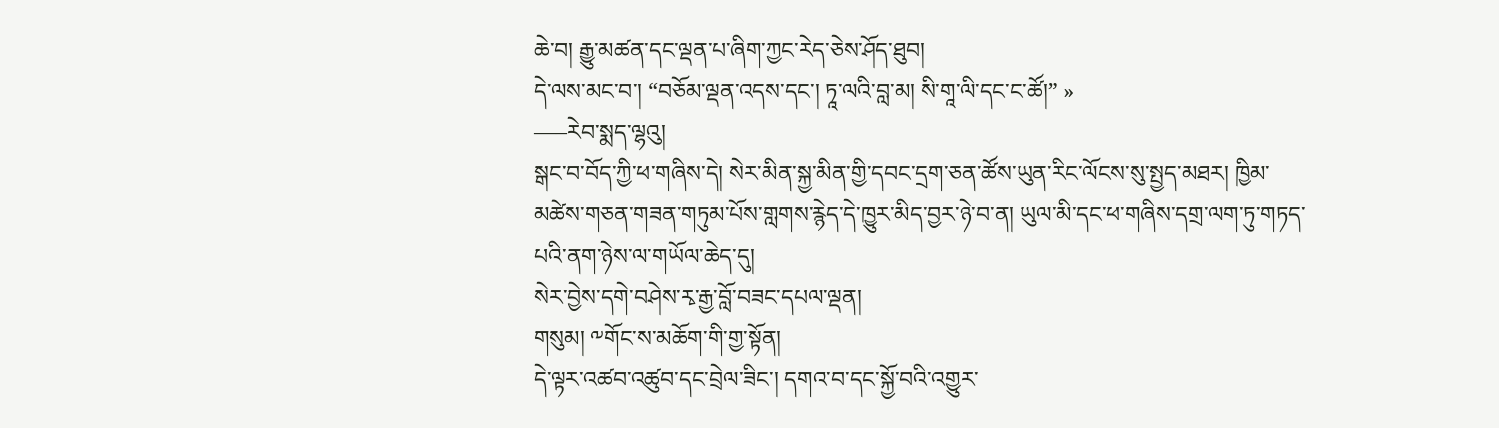ཆེ་བ། རྒྱུ་མཚན་དང་ལྡན་པ་ཞིག་ཀྱང་རེད་ཅེས་ཤོད་ཐུབ།
དེ་ལས་མང་བ་། “བཅོམ་ལྡན་འདས་དང་། ཏཱ་ལའི་བླ་མ། སི་གཱ་ལི་དང་ང་ཚོ།” »
—–རེབ་སྨད་ལྷའུ།
སྒང་བ་བོད་ཀྱི་ཕ་གཞིས་དེ། སེར་མིན་སྐྱ་མིན་གྱི་དབང་དྲག་ཅན་ཚོས་ཡུན་རིང་ལོངས་སུ་སྤྱད་མཐར། ཁྱིམ་མཚེས་གཅན་གཟན་གཏུམ་པོས་གླགས་རྙེད་དེ་ཁྱུར་མིད་བྱར་ཉེ་བ་ན། ཡུལ་མི་དང་ཕ་གཞིས་དགྲ་ལག་ཏུ་གཏད་པའི་ནག་ཉེས་ལ་གཡོལ་ཆེད་དུ།
སེར་བྱེས་དགེ་བཤེས་རྭ་རྒྱ་བློ་བཟང་དཔལ་ལྡན།
གསུམ། ༸གོང་ས་མཆོག་གི་གྱ་སྟོན།
དེ་ལྟར་འཚབ་འཚུབ་དང་བྲེལ་ཟིང་། དགའ་བ་དང་སྐྱོ་བའི་འགྱུར་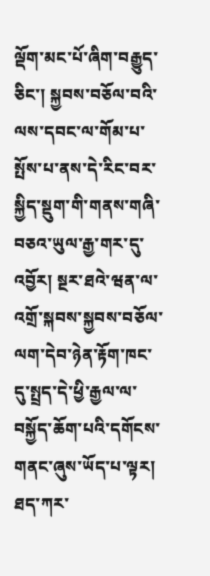ལྡོག་མང་པོ་ཞིག་བརྒྱུད་ཅིང་། སྐྱབས་བཅོལ་བའི་ལས་དབང་ལ་གོམ་པ་སྤོས་པ་ནས་དེ་རིང་བར་སྐྱིད་སྡུག་གི་གནས་གཞི་བཅའ་ཡུལ་རྒྱ་གར་དུ་འབྱོར། སྔར་ཐའེ་ཝན་ལ་འགྲོ་སྐབས་སྐྱབས་བཅོལ་ལག་དེབ་ཉེན་རྟོག་ཁང་དུ་སྤྲད་དེ་ཕྱི་རྒྱལ་ལ་བསྐྱོད་ཆོག་པའི་དགོངས་གནང་ཞུས་ཡོད་པ་ལྟར། ཐད་ཀར་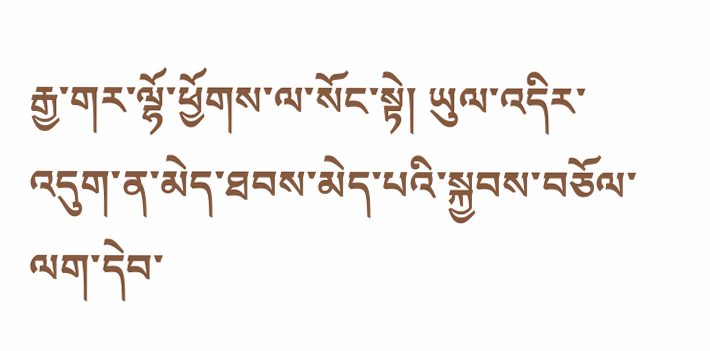རྒྱ་གར་ལྷོ་ཕྱོགས་ལ་སོང་སྟེ། ཡུལ་འདིར་འདུག་ན་མེད་ཐབས་མེད་པའི་སྐྱབས་བཅོལ་ལག་དེབ་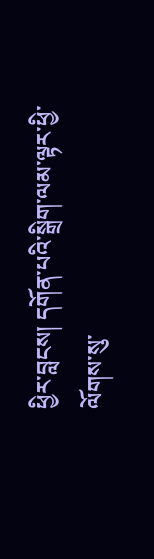ཕྱིར་བླངས། དགོན་པའི་སྒྲིག་ལམ་ལྟར་ཕྱི་ལོགས་སུ་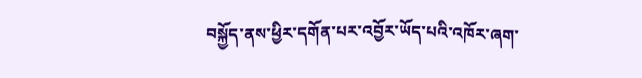བསྐྱོད་ནས་ཕྱིར་དགོན་པར་འབྱོར་ཡོད་པའི་འཁོར་ཞག་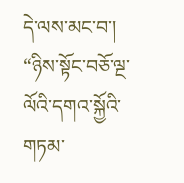དེ་ལས་མང་བ་། “ཉིས་སྟོང་བཅོ་ལྔ་ལོའི་དགའ་སྐྱོའི་གཏམ་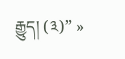རྒྱུད། (༣)” »